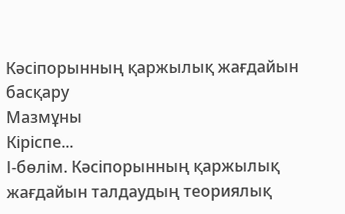Кәсіпорынның қаржылық жағдайын басқару
Мазмұны
Кіріспе...
І-бөлім. Кәсіпорынның қаржылық жағдайын талдаудың теориялық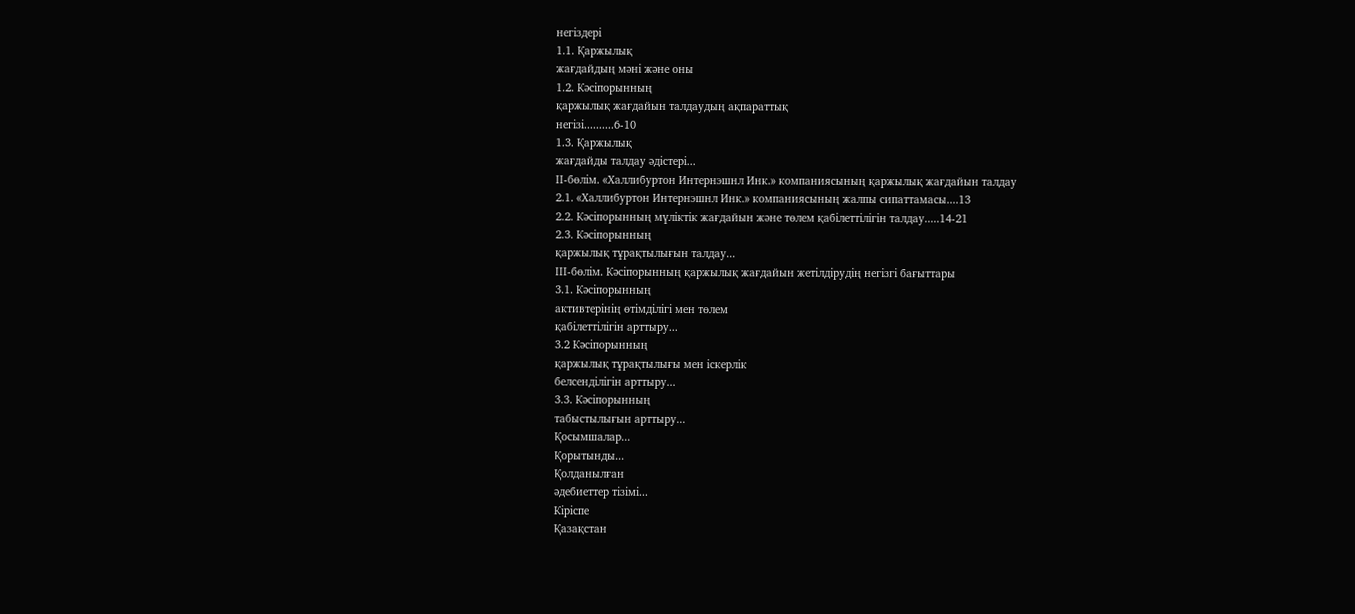негіздері
1.1. Қаржылық
жағдайдың мәні және оны
1.2. Кәсіпорынның
қаржылық жағдайын талдаудың ақпараттық
негізі..........6-10
1.3. Қаржылық
жағдайды талдау әдістері...
ІІ-бөлім. «Халлибуртон Интернэшнл Инк.» компаниясының қаржылық жағдайын талдау
2.1. «Халлибуртон Интернэшнл Инк.» компаниясының жалпы сипаттамасы....13
2.2. Кәсіпорынның мүліктік жағдайын және төлем қабілеттілігін талдау.....14-21
2.3. Кәсіпорынның
қаржылық тұрақтылығын талдау...
ІІІ-бөлім. Кәсіпорынның қаржылық жағдайын жетілдірудің негізгі бағыттары
3.1. Кәсіпорынның
активтерінің өтімділігі мен төлем
қабілеттілігін арттыру...
3.2 Кәсіпорынның
қаржылық тұрақтылығы мен іскерлік
белсенділігін арттыру...
3.3. Кәсіпорынның
табыстылығын арттыру...
Қосымшалар...
Қорытынды...
Қолданылған
әдебиеттер тізімі...
Кіріспе
Қазақстан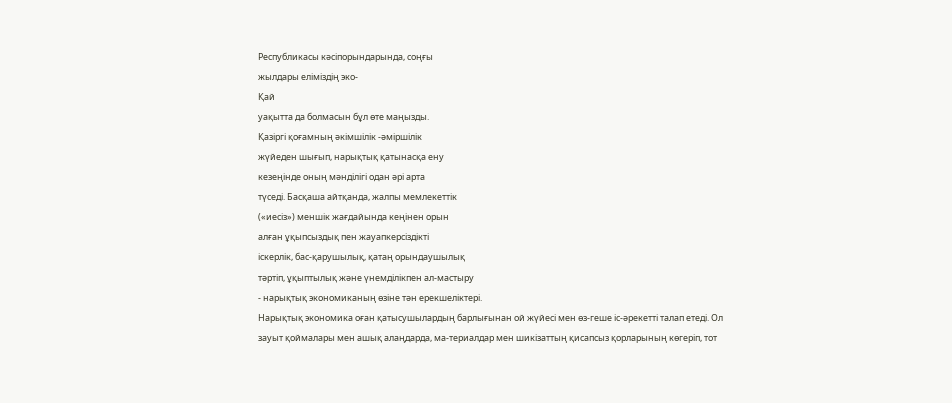Республикасы кәсіпорындарында, соңғы
жылдары еліміздің эко-
Қай
уақытта да болмасын бұл өте маңызды.
Қазіргі қоғамның әкімшілік -әміршілік
жүйеден шығып, нарықтық қатынасқа ену
кезеңінде оның мәнділігі одан әрі арта
түседі. Басқаша айтқанда, жалпы мемлекеттік
(«иесіз») меншік жағдайында кеңінен орын
алған ұқыпсыздық пен жауапкерсіздікті
іскерлік, бас-қарушылық, қатаң орындаушылық
тәртіп, ұқыптылық және үнемділікпен ал-мастыру
- нарықтық экономиканың өзіне тән ерекшеліктері.
Нарықтық экономика оған қатысушылардың барлығынан ой жүйесі мен өз-геше іс-әрекетті талап етеді. Ол зауыт қоймалары мен ашық алаңдарда, ма-териалдар мен шикізаттың қисапсыз қорларының көгеріп, тот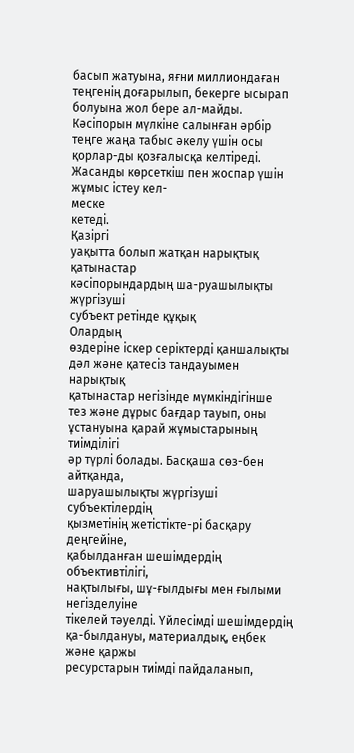басып жатуына, яғни миллиондаған теңгенің доғарылып, бекерге ысырап болуына жол бере ал-майды.
Кәсіпорын мүлкіне салынған әрбір теңге жаңа табыс әкелу үшін осы қорлар-ды қозғалысқа келтіреді. Жасанды көрсеткіш пен жоспар үшін жұмыс істеу кел-
меске
кетеді.
Қазіргі
уақытта болып жатқан нарықтық қатынастар
кәсіпорындардың ша-руашылықты жүргізуші
субъект ретінде құқық
Олардың
өздеріне іскер серіктерді қаншалықты
дәл және қатесіз тандауымен нарықтық
қатынастар негізінде мүмкіндігінше
тез және дұрыс бағдар тауып, оны
ұстануына қарай жұмыстарының тиімділігі
әр түрлі болады. Басқаша сөз-бен айтқанда,
шаруашылықты жүргізуші субъектілердің
қызметінің жетістікте-рі басқару деңгейіне,
қабылданған шешімдердің объективтілігі,
нақтылығы, шұ-ғылдығы мен ғылыми негізделуіне
тікелей тәуелді. Үйлесімді шешімдердің
қа-былдануы, материалдық, еңбек және қаржы
ресурстарын тиімді пайдаланып,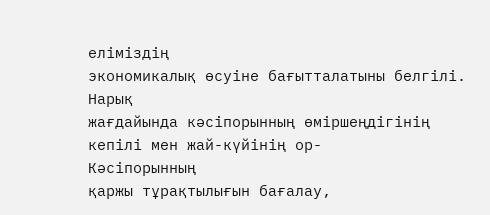еліміздің
экономикалық өсуіне бағытталатыны белгілі.
Нарық
жағдайында кәсіпорынның өміршеңдігінің
кепілі мен жай-күйінің ор-
Кәсіпорынның
қаржы тұрақтылығын бағалау,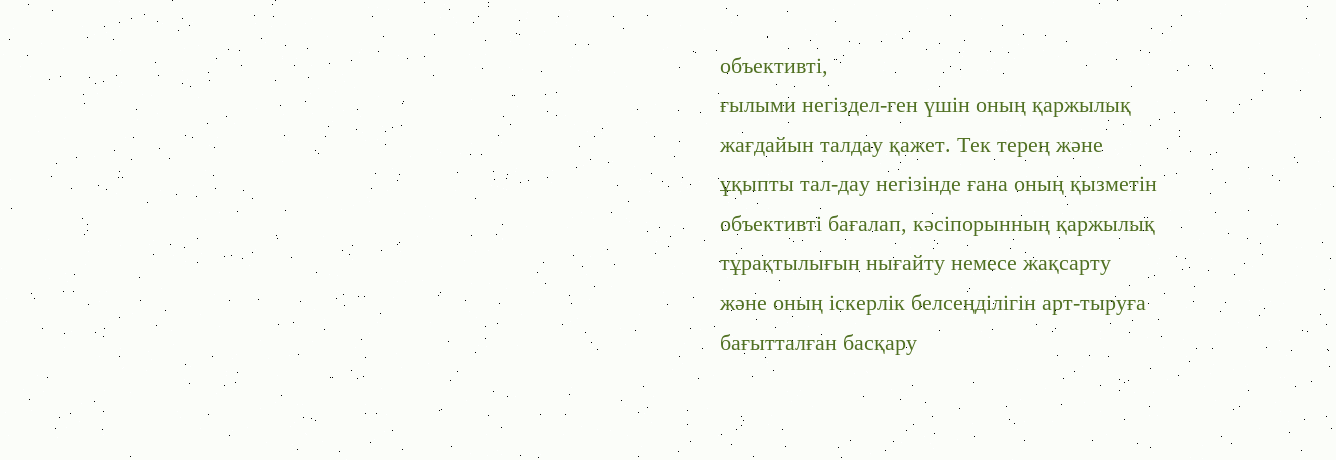объективті,
ғылыми негіздел-ген үшін оның қаржылық
жағдайын талдау қажет. Тек терең және
ұқыпты тал-дау негізінде ғана оның қызметін
объективті бағалап, кәсіпорынның қаржылық
тұрақтылығын нығайту немесе жақсарту
және оның іскерлік белсеңділігін арт-тыруға
бағытталған басқару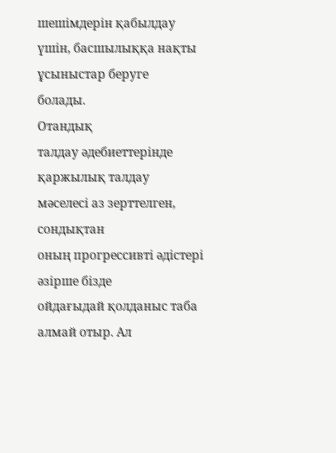шешімдерін қабылдау
үшін, басшылыққа нақты ұсыныстар беруге
болады.
Отандық
талдау әдебиеттерінде қаржылық талдау
мәселесі аз зерттелген, сондықтан
оның прогрессивті әдістері әзірше бізде
ойдағыдай қолданыс таба алмай отыр. Ал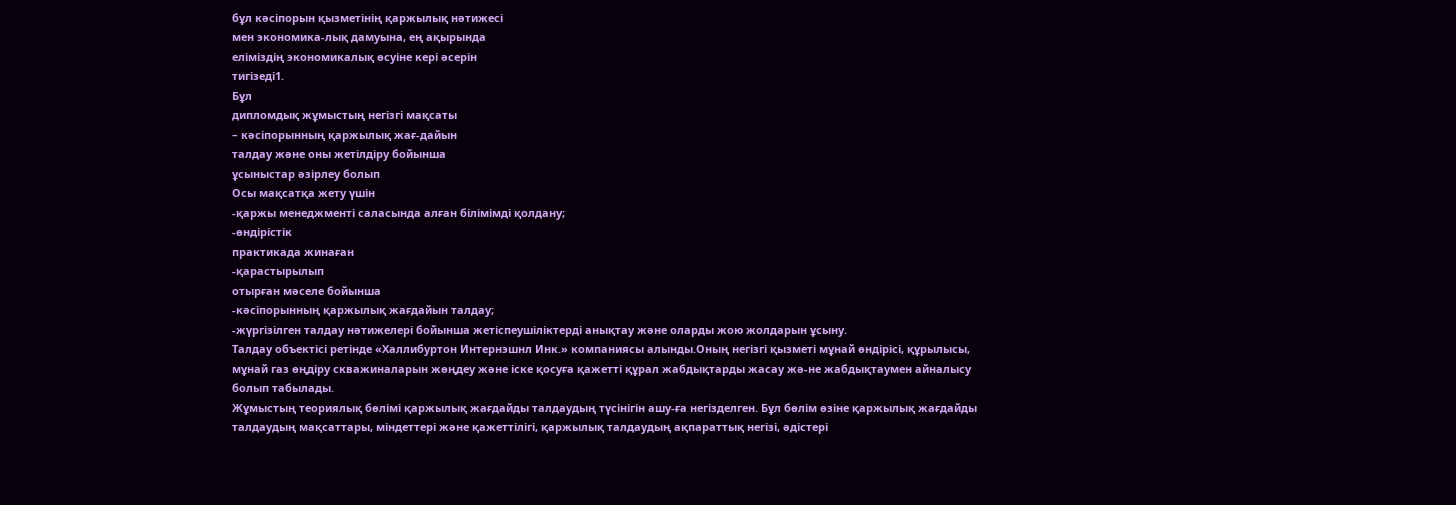бұл кәсіпорын қызметінің қаржылық нәтижесі
мен экономика-лық дамуына, ең ақырында
еліміздің экономикалық өсуіне кері әсерін
тигізеді1.
Бұл
дипломдық жұмыстың негізгі мақсаты
– кәсіпорынның қаржылық жағ-дайын
талдау және оны жетілдіру бойынша
ұсыныстар әзірлеу болып
Осы мақсатқа жету үшін
-қаржы менеджменті саласында алған білімімді қолдану;
-өндірістік
практикада жинаған
-қарастырылып
отырған мәселе бойынша
-кәсіпорынның қаржылық жағдайын талдау;
-жүргізілген талдау нәтижелері бойынша жетіспеушіліктерді анықтау және оларды жою жолдарын ұсыну.
Талдау объектісі ретінде «Халлибуртон Интернэшнл Инк.» компаниясы алынды.Оның негізгі қызметі мұнай өндірісі, құрылысы, мұнай газ өңдіру скважиналарын жөңдеу және іске қосуға қажетті құрал жабдықтарды жасау жә-не жабдықтаумен айналысу болып табылады.
Жұмыстың теориялық бөлімі қаржылық жағдайды талдаудың түсінігін ашу-ға негізделген. Бұл бөлім өзіне қаржылық жағдайды талдаудың мақсаттары, міндеттері және қажеттілігі, қаржылық талдаудың ақпараттық негізі, әдістері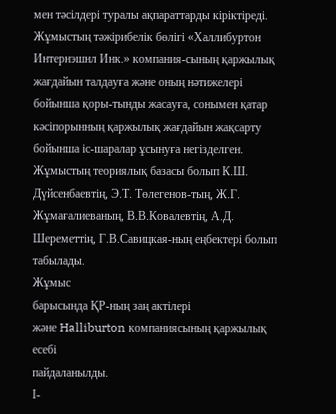мен тәсілдері туралы ақпараттарды кіріктіреді.
Жұмыстың тәжірибелік бөлігі «Халлибуртон Интернэшнл Инк.» компания-сының қаржылық жағдайын талдауға және оның нәтижелері бойынша қоры-тынды жасауға, сонымен қатар кәсіпорынның қаржылық жағдайын жақсарту бойынша іс-шаралар ұсынуға негізделген.
Жұмыстың теориялық базасы болып К.Ш. Дүйсенбаевтің, Э.Т. Төлегенов-тың, Ж.Г. Жұмағалиеваның, В.В.Ковалевтің, А.Д. Шереметтің, Г.В.Савицкая-ның еңбектері болып табылады.
Жұмыс
барысында ҚР-ның заң актілері
және Halliburton компаниясының қаржылық есебі
пайдаланылды.
І-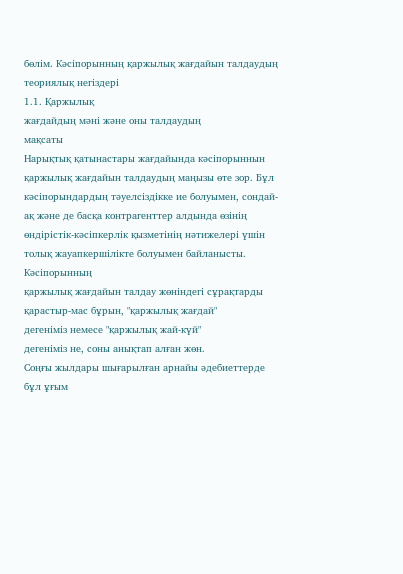бөлім. Кәсіпорынның қаржылық жағдайын талдаудың теориялық негіздері
1.1. Қаржылық
жағдайдың мәні және оны талдаудың
мақсаты
Нарықтық қатынастары жағдайында кәсіпорыннын қаржылық жағдайын талдаудың маңызы өте зор. Бұл кәсіпорындардың тәуелсіздікке ие болуымен, сондай-ақ және де басқа контрагенттер алдында өзінің өндірістік-кәсіпкерлік қызметінің нәтижелері үшін толық жауапкершілікте болуымен байланысты.
Кәсіпорынның
қаржылық жағдайын талдау жөніндегі сұрақтарды
қарастыр-мас бұрын, "қаржылық жағдай"
дегеніміз немесе "қаржылық жай-күй"
дегеніміз не, соны анықтап алған жөн.
Соңғы жылдары шығарылған арнайы әдебиеттерде
бұл ұғым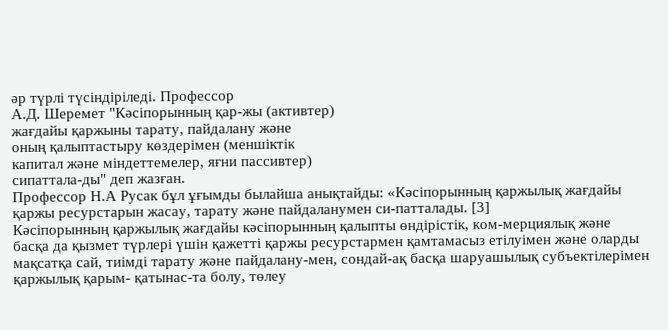әр түрлі түсіндіріледі. Профессор
А.Д. Шеремет "Кәсіпорынның қар-жы (активтер)
жағдайы қаржыны тарату, пайдалану және
оның қалыптастыру көздерімен (меншіктік
капитал және міндеттемелер, яғни пассивтер)
сипаттала-ды" деп жазған.
Профессор Н.А Русак бұл ұғымды былайша анықтайды: «Кәсіпорынның қаржылық жағдайы қаржы ресурстарын жасау, тарату және пайдаланумен си-патталады. [3]
Кәсіпорынның қаржылық жағдайы кәсіпорынның қалыпты өндірістік, ком-мерциялық және басқа да қызмет түрлері үшін қажетті қаржы ресурстармен қамтамасыз етілуімен және оларды мақсатқа сай, тиімді тарату және пайдалану-мен, сондай-ақ басқа шаруашылық субъектілерімен қаржылық қарым- қатынас-та болу, төлеу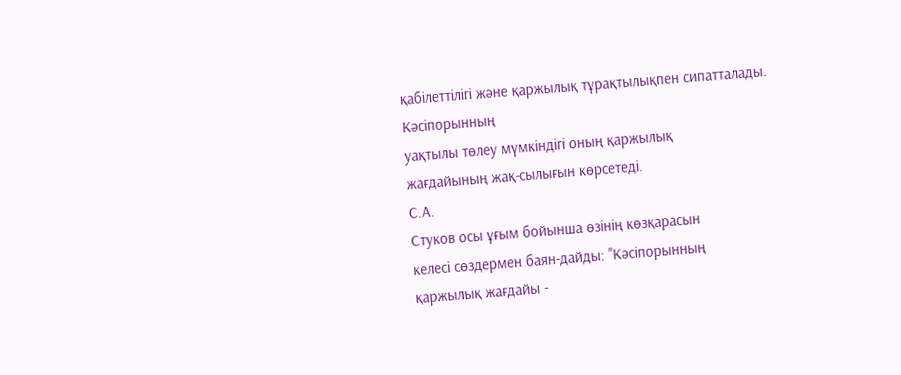қабілеттілігі және қаржылық тұрақтылықпен сипатталады.
Кәсіпорынның
уақтылы төлеу мүмкіндігі оның қаржылық
жағдайының жақ-сылығын көрсетеді.
С.А.
Стуков осы ұғым бойынша өзінің көзқарасын
келесі сөздермен баян-дайды: "Кәсіпорынның
қаржылық жағдайы -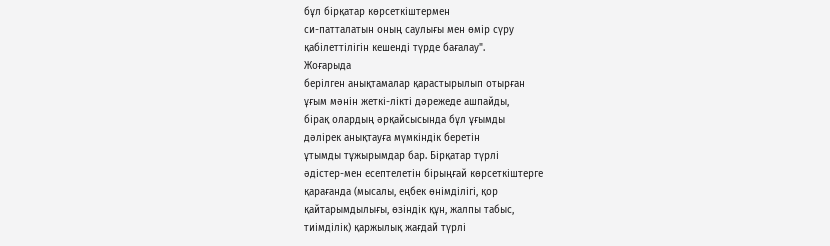бұл бірқатар көрсеткіштермен
си-патталатын оның саулығы мен өмір сүру
қабілеттілігін кешенді түрде бағалау".
Жоғарыда
берілген анықтамалар қарастырылып отырған
ұғым мәнін жеткі-лікті дәрежеде ашпайды,
бірақ олардың әрқайсысында бұл ұғымды
дәлірек анықтауға мүмкіндік беретін
ұтымды тұжырымдар бар. Бірқатар түрлі
әдістер-мен есептелетін бірыңғай көрсеткіштерге
қарағанда (мысалы, еңбек өнімділігі, қор
қайтарымдылығы, өзіндік құн, жалпы табыс,
тиімділік) қаржылық жағдай түрлі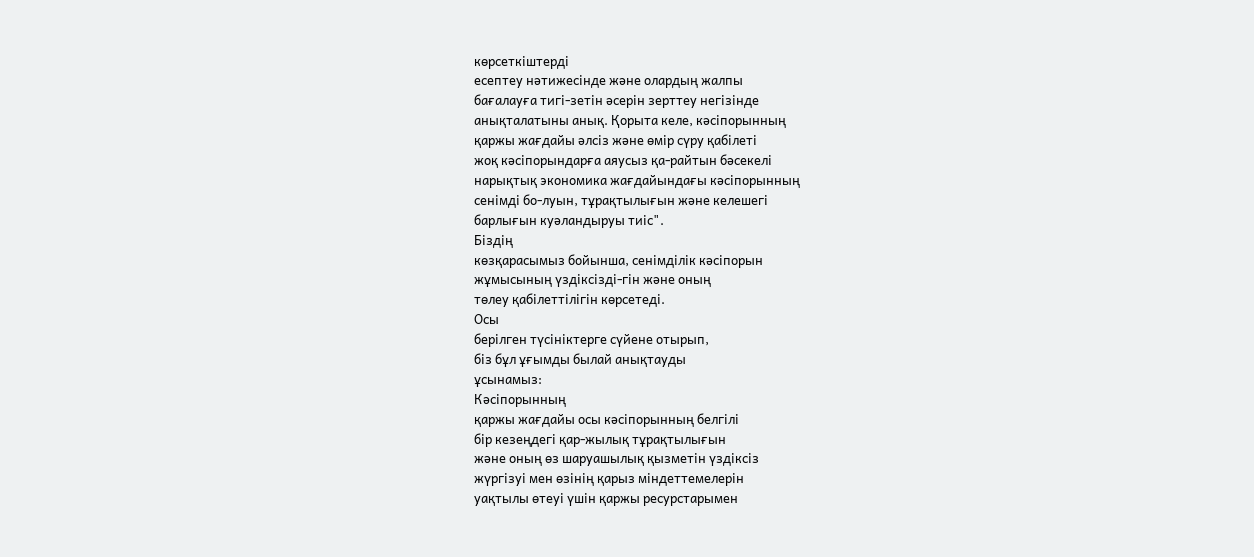көрсеткіштерді
есептеу нәтижесінде және олардың жалпы
бағалауға тигі-зетін әсерін зерттеу негізінде
анықталатыны анық. Қорыта келе, кәсіпорынның
қаржы жағдайы әлсіз және өмір сүру қабілеті
жоқ кәсіпорындарға аяусыз қа-райтын бәсекелі
нарықтық экономика жағдайындағы кәсіпорынның
сенімді бо-луын, тұрақтылығын және келешегі
барлығын куәландыруы тиіс".
Біздің
көзқарасымыз бойынша, сенімділік кәсіпорын
жұмысының үздіксізді-гін және оның
төлеу қабілеттілігін көрсетеді.
Осы
берілген түсініктерге сүйене отырып,
біз бұл ұғымды былай анықтауды
ұсынамыз:
Кәсіпорынның
қаржы жағдайы осы кәсіпорынның белгілі
бір кезеңдегі қар-жылық тұрақтылығын
және оның өз шаруашылық қызметін үздіксіз
жүргізуі мен өзінің қарыз міндеттемелерін
уақтылы өтеуі үшін қаржы ресурстарымен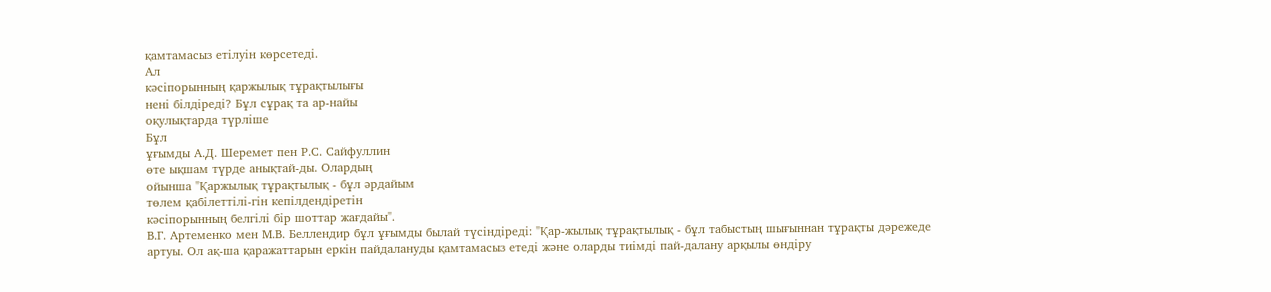қамтамасыз етілуін көрсетеді.
Ал
кәсіпорынның қаржылық тұрақтылығы
нені білдіреді? Бұл сұрақ та ар-найы
оқулықтарда түрліше
Бұл
ұғымды А.Д. Шеремет пен Р.С. Сайфуллин
өте ықшам түрде анықтай-ды. Олардың
ойынша "Қаржылық тұрақтылық - бұл әрдайым
төлем қабілеттілі-гін кепілдендіретін
кәсіпорынның белгілі бір шоттар жағдайы".
В.Г. Артеменко мен М.В. Беллендир бұл ұғымды былай түсіндіреді: "Қар-жылық тұрақтылық - бұл табыстың шығыннан тұрақты дәрежеде артуы. Ол ақ-ша қаражаттарын еркін пайдалануды қамтамасыз етеді және оларды тиімді пай-далану арқылы өндіру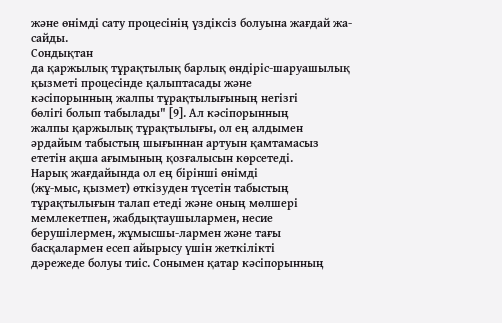және өнімді сату процесінің үздіксіз болуына жағдай жа-сайды.
Сондықтан
да қаржылық тұрақтылық барлық өндіріс-шаруашылық
қызметі процесінде қалыптасады және
кәсіпорынның жалпы тұрақтылығының негізгі
бөлігі болып табылады" [9]. Ал кәсіпорынның
жалпы қаржылық тұрақтылығы, ол ең алдымен
әрдайым табыстың шығыннан артуын қамтамасыз
ететін ақша ағымының қозғалысын көрсетеді.
Нарық жағдайында ол ең бірінші өнімді
(жұ-мыс, қызмет) өткізуден түсетін табыстың
тұрақтылығын талап етеді және оның мөлшері
мемлекетпен, жабдықтаушылармен, несие
берушілермен, жұмысшы-лармен және тағы
басқалармен есеп айырысу үшін жеткілікті
дәрежеде болуы тиіс. Сонымен қатар кәсіпорынның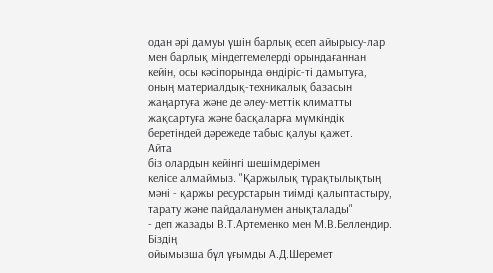одан әрі дамуы үшін барлық есеп айырысу-лар
мен барлық міндеггемелерді орындағаннан
кейін, осы кәсіпорында өндіріс-ті дамытуға,
оның материалдық-техникалық базасын
жаңартуға және де әлеу-меттік климатты
жақсартуға және басқаларға мүмкіндік
беретіндей дәрежеде табыс қалуы қажет.
Айта
біз олардын кейінгі шешімдерімен
келісе алмаймыз. "Қаржылық тұрақтылықтың
мәні - қаржы ресурстарын тиімді қалыптастыру,
тарату және пайдаланумен анықталады"
- деп жазады В.Т.Артеменко мен М.В.Беллендир.
Біздің
ойымызша бұл ұғымды А.Д.Шеремет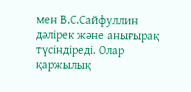мен В.С.Сайфуллин дәлірек және анығырақ
түсіндіреді. Олар қаржылық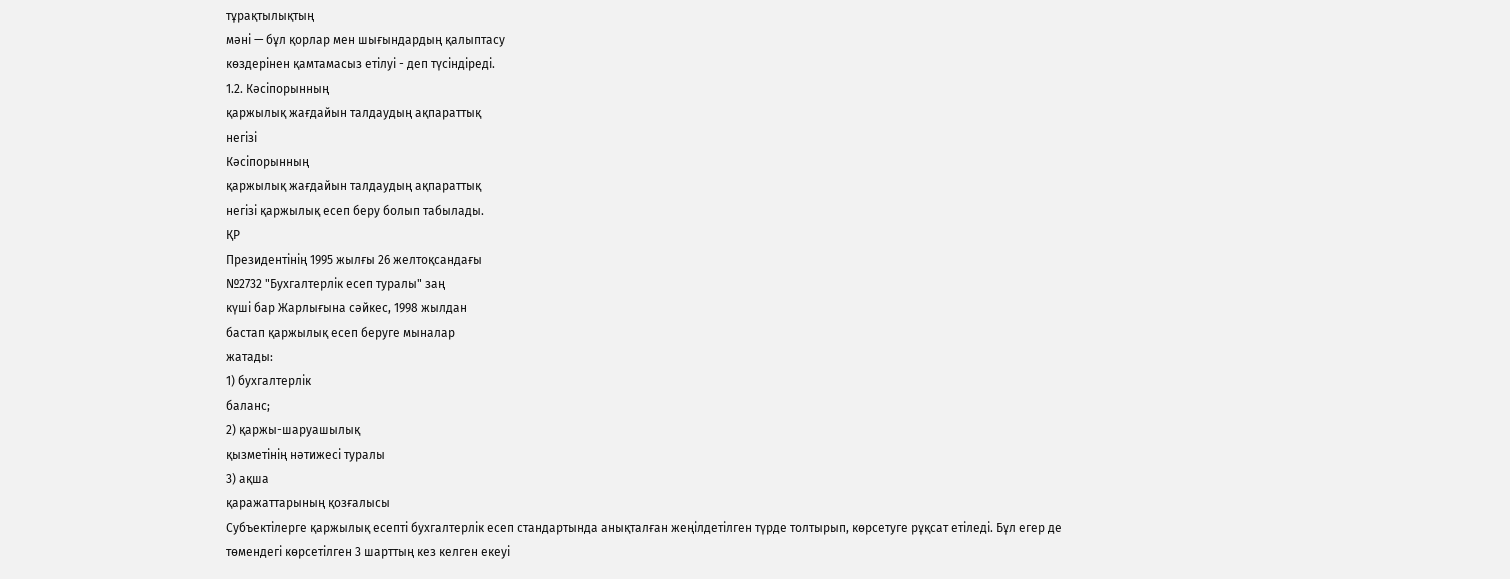тұрақтылықтың
мәні — бұл қорлар мен шығындардың қалыптасу
көздерінен қамтамасыз етілуі - деп түсіндіреді.
1.2. Кәсіпорынның
қаржылық жағдайын талдаудың ақпараттық
негізі
Кәсіпорынның
қаржылық жағдайын талдаудың ақпараттық
негізі қаржылық есеп беру болып табылады.
ҚР
Президентінің 1995 жылғы 26 желтоқсандағы
№2732 "Бухгалтерлік есеп туралы" заң
күші бар Жарлығына сәйкес, 1998 жылдан
бастап қаржылық есеп беруге мыналар
жатады:
1) бухгалтерлік
баланс;
2) қаржы-шаруашылық
қызметінің нәтижесі туралы
3) ақша
қаражаттарының қозғалысы
Субъектілерге қаржылық есепті бухгалтерлік есеп стандартында анықталған жеңілдетілген түрде толтырып, көрсетуге рұқсат етіледі. Бұл егер де төмендегі көрсетілген 3 шарттың кез келген екеуі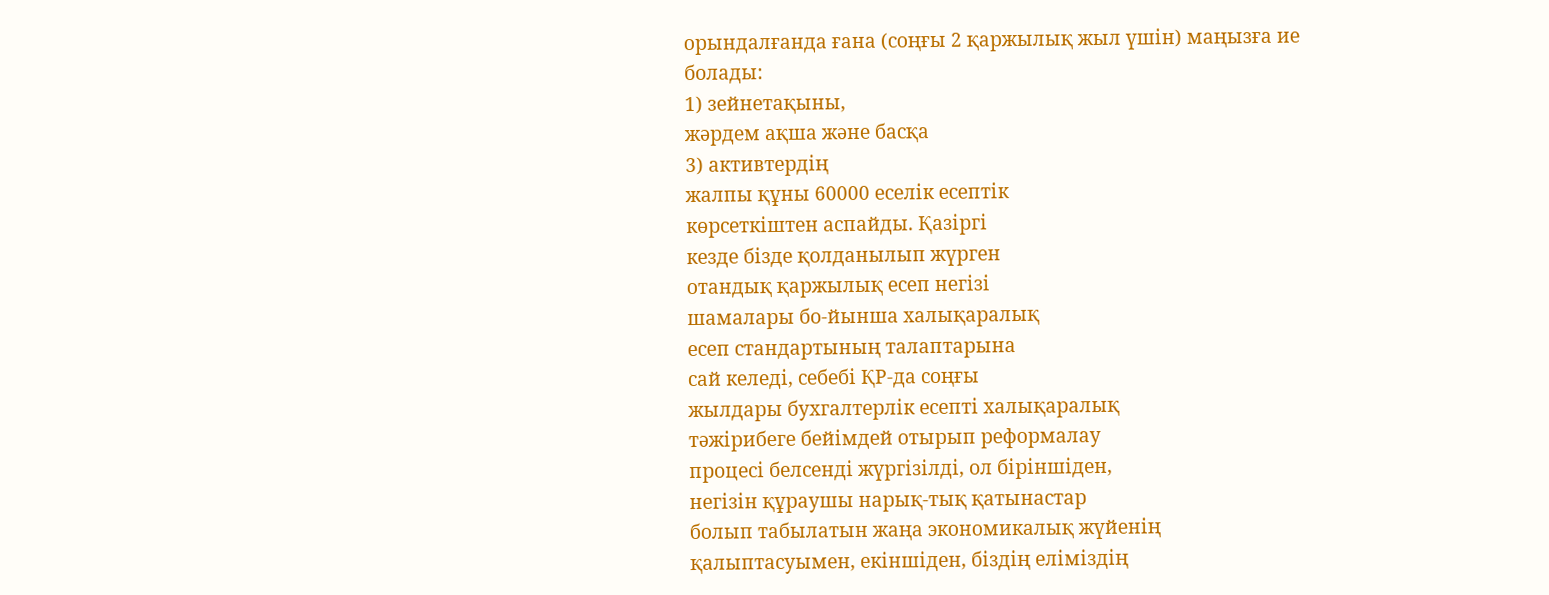орындалғанда ғана (соңғы 2 қаржылық жыл үшін) маңызға ие болады:
1) зейнетақыны,
жәрдем ақша және басқа
3) активтердің
жалпы құны 60000 еселік есептік
көрсеткіштен аспайды. Қазіргі
кезде бізде қолданылып жүрген
отандық қаржылық есеп негізі
шамалары бо-йынша халықаралық
есеп стандартының талаптарына
сай келеді, себебі ҚР-да соңғы
жылдары бухгалтерлік есепті халықаралық
тәжірибеге бейімдей отырып реформалау
процесі белсенді жүргізілді, ол біріншіден,
негізін құраушы нарық-тық қатынастар
болып табылатын жаңа экономикалық жүйенің
қалыптасуымен, екіншіден, біздің еліміздің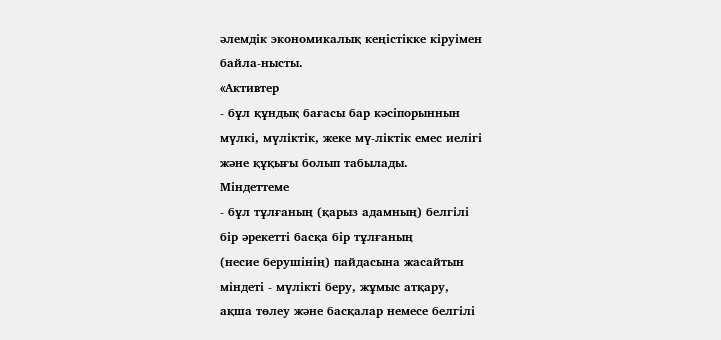әлемдік экономикалық кеңістікке кіруімен
байла-нысты.
«Активтер
- бұл құндық бағасы бар кәсіпорыннын
мүлкі, мүліктік, жеке мү-ліктік емес иелігі
және құқығы болып табылады.
Міндеттеме
- бұл тұлғаның (қарыз адамның) белгілі
бір әрекетті басқа бір тұлғаның
(несие берушінің) пайдасына жасайтын
міндеті - мүлікті беру, жұмыс атқару,
ақша төлеу және басқалар немесе белгілі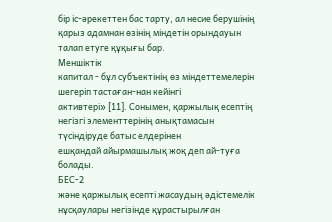бір іс-әрекеттен бас тарту, ал несие берушінің
қарыз адамнан өзінің міндетін орындауын
талап етуге құқығы бар.
Меншіктік
капитал - бұл субъектінің өз міндеттемелерін
шегеріп тастаған-нан кейінгі
активтері» [11]. Сонымен, қаржылық есептің
негізгі элементтерінің анықтамасын
түсіндіруде батыс елдерінен
ешқандай айырмашылық жоқ деп ай-туға
болады.
БЕС-2
және қаржылық есепті жасаудың әдістемелік
нұсқаулары негізінде құрастырылған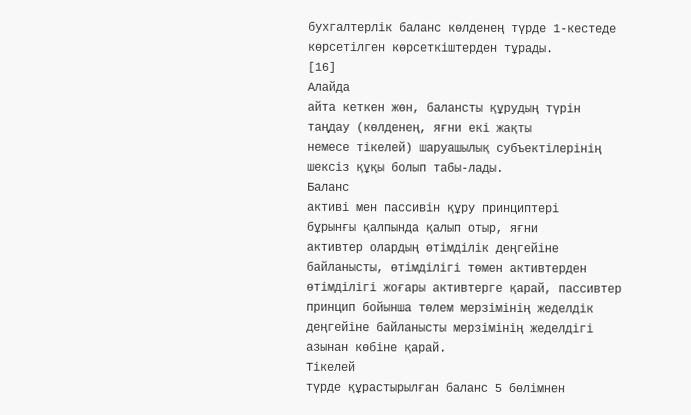бухгалтерлік баланс көлденең түрде 1-кестеде
көрсетілген көрсеткіштерден тұрады.
[16]
Алайда
айта кеткен жөн, балансты құрудың түрін
таңдау (көлденең, яғни екі жақты
немесе тікелей) шаруашылық субъектілерінің
шексіз құқы болып табы-лады.
Баланс
активі мен пассивін құру принциптері
бұрынғы қалпында қалып отыр, яғни
активтер олардың өтімділік деңгейіне
байланысты, өтімділігі төмен активтерден
өтімділігі жоғары активтерге қарай, пассивтер
принцип бойынша төлем мерзімінің жеделдік
деңгейіне байланысты мерзімінің жеделдігі
азынан көбіне қарай.
Тікелей
түрде құрастырылған баланс 5 бөлімнен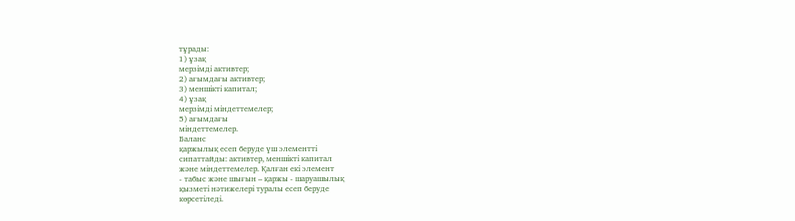тұрады:
1) ұзақ
мерзімді активтер;
2) ағымдағы активтер;
3) меншікті капитал;
4) ұзақ
мерзімді міндеттемелер;
5) ағымдағы
міндеттемелер.
Баланс
қаржылық есеп беруде үш элементті
сипаттайды: активтер, меншікті капитал
және міндеттемелер. Қалған екі элемент
- табыс және шығын – қаржы - шаруашылық
қызметі нәтижелері туралы есеп беруде
көрсетіледі.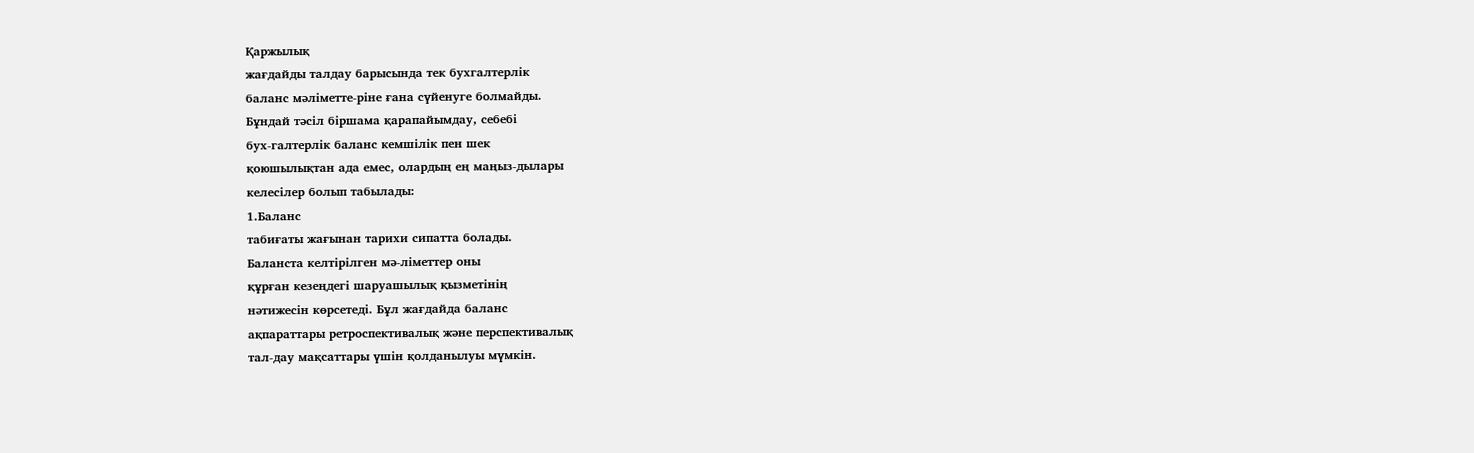Қаржылық
жағдайды талдау барысында тек бухгалтерлік
баланс мәліметте-ріне ғана сүйенуге болмайды.
Бұндай тәсіл біршама қарапайымдау, себебі
бух-галтерлік баланс кемшілік пен шек
қоюшылықтан ада емес, олардың ең маңыз-дылары
келесілер болып табылады:
1.Баланс
табиғаты жағынан тарихи сипатта болады.
Баланста келтірілген мә-ліметтер оны
құрған кезеңдегі шаруашылық қызметінің
нәтижесін көрсетеді. Бұл жағдайда баланс
ақпараттары ретроспективалық және перспективалық
тал-дау мақсаттары үшін қолданылуы мүмкін.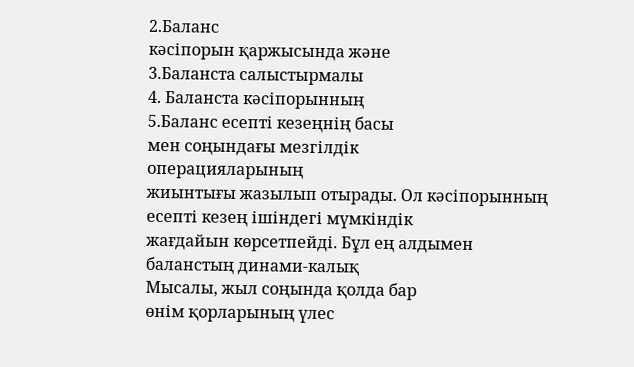2.Баланс
кәсіпорын қаржысында және
3.Баланста салыстырмалы
4. Баланста кәсіпорынның
5.Баланс есепті кезеңнің басы
мен соңындағы мезгілдік
операцияларының
жиынтығы жазылып отырады. Ол кәсіпорынның
есепті кезең ішіндегі мүмкіндік
жағдайын көрсетпейді. Бұл ең алдымен
баланстың динами-калық
Мысалы, жыл соңында қолда бар
өнім қорларының үлес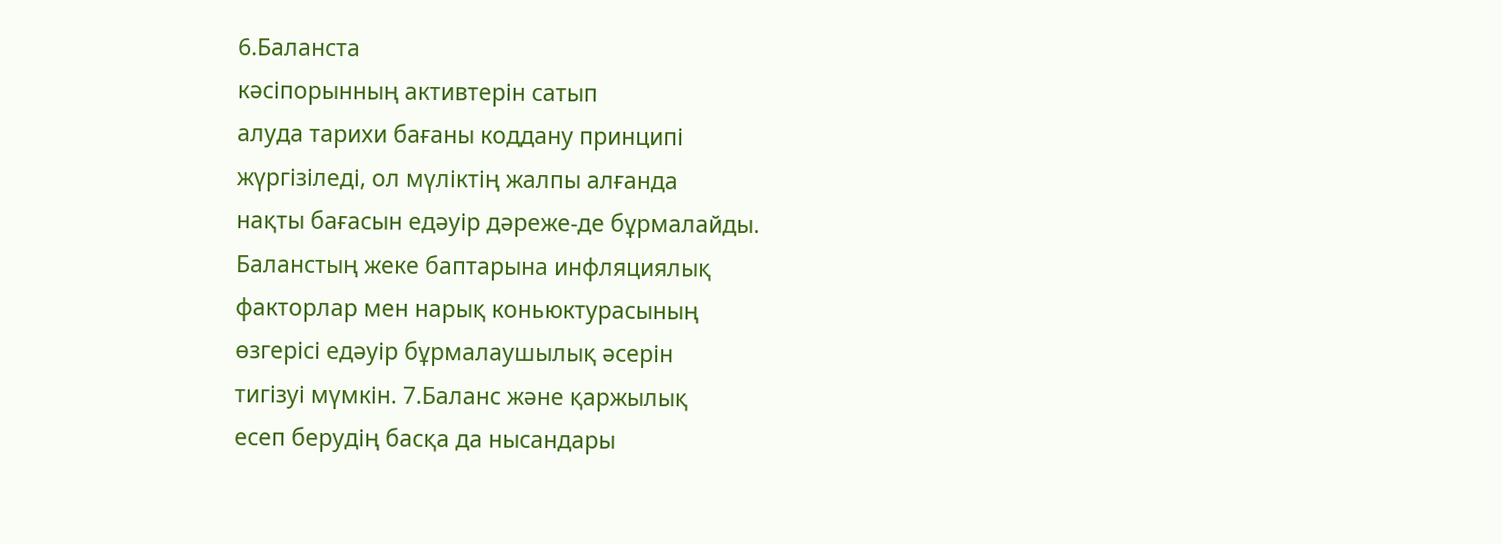6.Баланста
кәсіпорынның активтерін сатып
алуда тарихи бағаны коддану принципі
жүргізіледі, ол мүліктің жалпы алғанда
нақты бағасын едәуір дәреже-де бұрмалайды.
Баланстың жеке баптарына инфляциялық
факторлар мен нарық коньюктурасының
өзгерісі едәуір бұрмалаушылық әсерін
тигізуі мүмкін. 7.Баланс және қаржылық
есеп берудің басқа да нысандары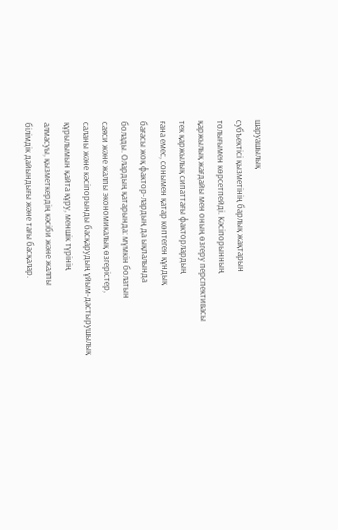шаруашылық
субъектісі қызметінің барлық жақтарын
толығымен көрсетпейді. Кәсіпорынның
қаржылық жағдайы мен оның өзгеру перспективасы
тек қаржылық сипаттағы факторлардың
ғана емес, сонымен қатар көптеген құндық
бағасы жоқ фактор-лардың да ықпалында
болады. Олардың қатарында: мүмкін болатын
саяси және жалпы экономикалық өзгерістер,
саланы және кәсіпорынды басқарудың ұйым-дастырушылық
құрылымын қайта құру, меншік түрінің
алмасуы, қызметкердің кәсіби және жалпы
білімдік дайындығы және тағы басқалар.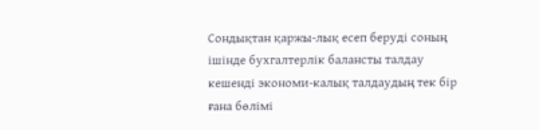Сондықтан қаржы-лық есеп беруді соның
ішінде бухгалтерлік балансты талдау
кешенді экономи-калық талдаудың тек бір
ғана бөлімі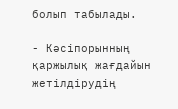болып табылады.

- Кәсіпорынның қаржылық жағдайын жетілдірудің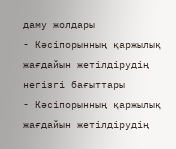даму жолдары
- Кәсіпорынның қаржылық жағдайын жетілдірудің негізгі бағыттары
- Кәсіпорынның қаржылық жағдайын жетілдірудің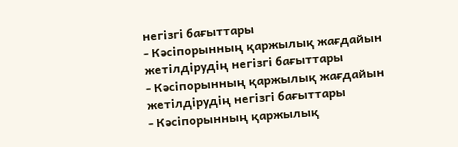негізгі бағыттары
- Кәсіпорынның қаржылық жағдайын жетілдірудің негізгі бағыттары
- Кәсіпорынның қаржылық жағдайын жетілдірудің негізгі бағыттары
- Кәсіпорынның қаржылық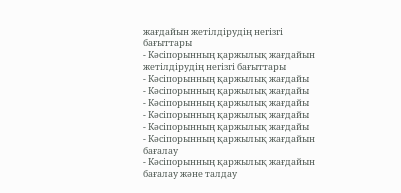жағдайын жетілдірудің негізгі бағыттары
- Кәсіпорынның қаржылық жағдайын жетілдірудің негізгі бағыттары
- Кәсіпорынның қаржылық жағдайы
- Кәсіпорынның қаржылық жағдайы
- Кәсіпорынның қаржылық жағдайы
- Кәсіпорынның қаржылық жағдайы
- Кәсіпорынның қаржылық жағдайы
- Кәсіпорынның қаржылық жағдайын бағалау
- Кәсіпорынның қаржылық жағдайын бағалау және талдау